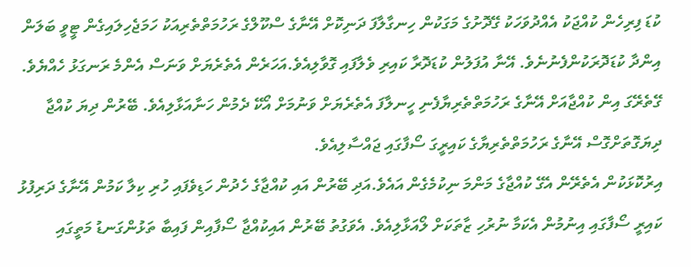ކުޑަ ފިރިހެން ކުއްޖަކު އެއްދުވަހަކު ގޭދޮށުގެ މަގަކުން ހިނގާލާފަ ދަނިކޮށް އޭނާގެ ސްކޫލްގެ ރަހުމަތްތެރިއަކު ހަމަޖެހިލައިގެން ޓީވީ ބަލަން އިންދާ ކުޑަދޮރަކުންފެނުނެވެ. އޭނާ އުފަލުން ކުޑަދޮރާ ކައިރި ވެލާފައި ގޮވާލިއެވެ.އަހަރެން އެތެރެޔަށް ވަނަސް އެންމެ ރަނގަޅު ހެއްޔެވެ.
ގޭތެރޭގަ އިން ކުއްޖާއަށް އޭނާގެ ރަހުމަތްތެރިޔާފެނި ހީނލާފަ އެތެރެޔަށް ވަނުމަށް އޯކޭ ދެމުން ހަނާއަޅާލިއެވެ. ބޭރުން ދިޔަ ކުއްޖާ ދިޔަގޮތަށްގޮސް އޭނާގެ ރަހުމަތްތެރިޔާގެ ކައިރީގަ ސޯފާގައި ޖައްސާލިއެވެ.
އިރުކޮޅަކުން އެތެރޭން އެގޭ ކުއްޖާގެ މަންމަ ނިކުމެގެން އައެވެ.އަދި ބޭރުން އައި ކުއްޖާގެ ހެދުން ހަޑިވެފައި ހުރި ކިލާ ކަމުން އޭނާގެ ދަރިފުޅު ކައިރީ ސޯފާގައި އިނުމުން އެކަމާ ނުރުހި ޒާތަކަށް ލޯއަޅާލިއެވެ. އެވަގުތު ބޭރުން އައިކުއްޖާ ސޯފާއިން ފައިބާ ތަޅުންގަނޑު މަތީގައި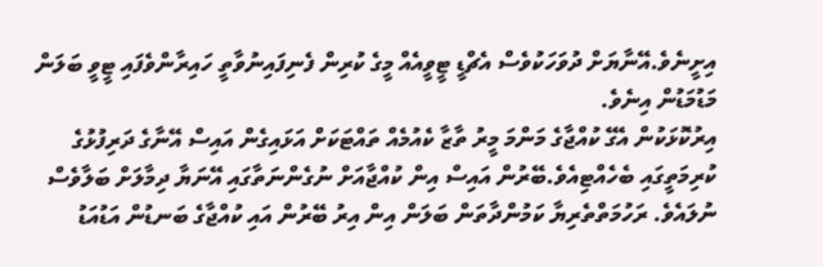އިށީނެވެ.އޭނާޔަށް ދުވަހަކުވެސް އެޗްޑީ ޓީވީއެއް މީގެ ކުރިން ފެނިފައިނުވާތީ ހައިރާންވެފައި ޓީވީ ބަލަން މަޑުމަޑުން އިނެވެ.
އިރުކޮޅަކުން އެގޭ ކުއްޖާގެ މަންމަ މީރު ތާޒާ ކެއުމެއް ތައްޓަކަށް އަޅައިގެން އައިސް އޭނާގެ ދަރިފުޅުގެ ކުރިމަތީގައި ބެހެއްޓިއެވެ.ބޭރުން އައިސް އިން ކުއްޖާއަށް ނުގެންނަތާގައި އޭނަޔާ ދިމާލަށް ބަލާވެސް ނުލައެވެ. ރަހުމަތްތެރިޔާ ކަމުންދާތަން ބަލަން އިން އިރު ބޭރުން އައި ކުއްޖާގެ ބަނޑުން އަޑުއަޑު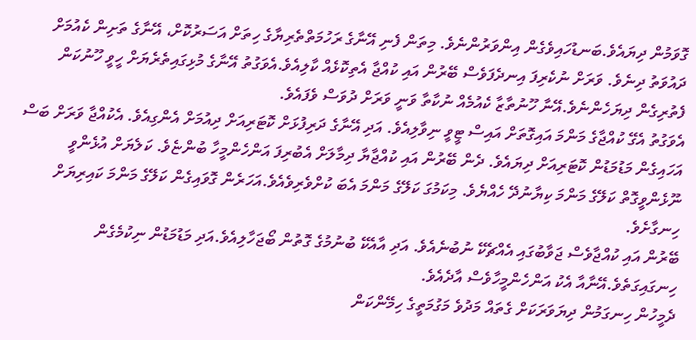ގޮވަމުން ދިޔައެވެ.ބަނޑުހައިވެގެން އިންވަރުންނެވެ. މިތަން ފެނި އޭނާގެ ރަހުމަތްތެރިޔާގެ ހިތަށް އަސަރުކޮށް، އޭނާގެ ތަށިން ކެއުމަށް ދައުވަތު ދިނެވެ. ވަރަށް ނުކެރިފަ އިނދެފަވެސް ބޭރުން އައި ކުއްޖާ އެތިކޮޅެއް ކާލިއެވެ.އެވަގުތު އޭނާގެ މުޅިގައިތެރެޔަށް ހީވީ ހޫނުކަން ފެތުރިގެން ދިޔަހެންނެވެ.އޭނާ ހޫނުތާޒާ ކެއުމެއް ނުކާތާ ވަނީ ވަރަށް ދުވަސް ވެފައެވެ.
އެވަގުތު އެގޭ ކުއްޖާގެ މަންމަ އައިގޮތަށް އައިސް ޓީވީ ނިވާލިއެވެ. އަދި އޭނާގެ ދަރިފުޅަށް ކޮޓަރިއަށް ދިއުމަށް އެންގިއެވެ. އެކުއްޖާ ވަރަށް ބަސް އަހައިގެން މަޑުމަޑުން ކޮޓަރިއަށް ދިޔައެވެ. ދެން ބޭރުން އައި ކުއްޖާޔާ ދިމާލަށް އެބުރިފަ އަންހެންމީހާ ބުންޏެވެ. ކަލެޔަށް އުޅެންވީ ނޫޅެންވީގޮތް ކަލޭގެ މަންމަ ކިޔާނުދޭ ހެއްޔެވެ. މިކަމުގަ ކަލޭގެ މަންމަ އެބަ ކުށްވެރިވެއެވެ.އަހަރެން ގޮވައިގެން ކަލޭގެ މަންމަ ކައިރިޔަށް ހިނގާށެވެ.
ބޭރުން އައި ކުއްޖާވެސް ޖަވާބުގައި އެއްޗެކޭ ނުބުނެއެވެ. އަދި އާއެކޭ ބުނުމުގެ ގޮތުން ބޯޖަހާލިއެވެ.އަދި މަޑުމަޑުން ނިކުމެގެން ހިނގައިގަތެވެ.އޭނާއާ އެކު އަންހެންމީހާވެސް އާދެއެވެ.
ދެމީހުން ހިނގަމުން ދިޔަވަރަކަށް ގެތައް މަދުވެ މަގުމަތީގެ ހިމޭންކަން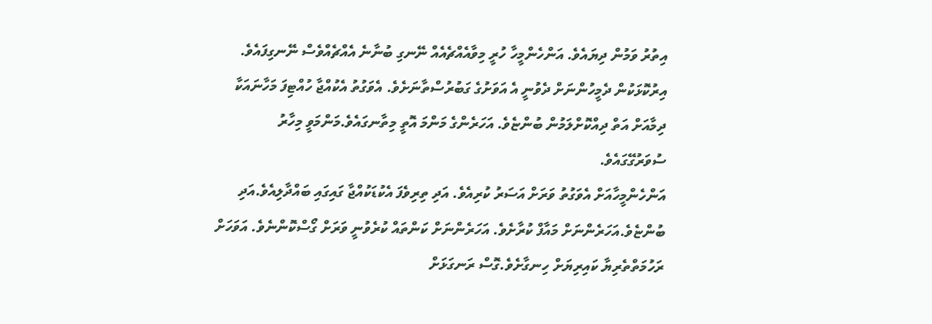އިތުރު ވަމުން ދިޔައެވެ. އަންހެންމީހާ ހުރީ މިވާއެއްޗެއެއް ނޭނގި ބުނާނެ އެއްޗެއްވެސް ނޭނގިފައެވެ.
އިރުކޮޅަކުން ދެމީހުންނަށް ދެވުނީ އެ އަވަށުގެ ގަބުރުސްތާނަށެވެ. އެވަގުތު އެކުއްޖާ ހުއްޓިފަ މަހާނައަކާ ދިމާއަށް އަތް ދިއްކޮށްލަމުން ބުންޏެވެ. އަހަރެންގެ މަންމަ އޮތީ މިތާނގައެވެ.މަންމަވީ މިހާރު ސުވަރުގޭގައެވެ.
އަންހެންމީހާއަށް އެވަގުތު ވަރަށް އަސަރު ކުރިއެވެ. އަދި ތިރިވެފަ އެކުޑަކުއްޖާ ގައިގައި ބައްދާލިއެވެ.އަދި ބުންޏެވެ.އަހަރެންނަށް މައާފް ކުރާށެވެ. އަހަރެންނަށް ކަންތައް ކުރެވުނީ ވަރަށް ގޯސްކޮންނެވެ. އަވަހަށް ރަހުމަތްތެރިޔާ ކައިރިޔަށް ހިނގާށެވެ.ގޮސް ރަނގަޅަށް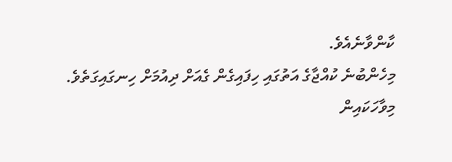ކާންވާނެއެވެ.
މިހެންބުނެ ކުއްޖާގެ އަތުގައި ހިފައިގެން ގެއަށް ދިއުމަށް ހިނގައިގަތެވެ.
މިވާހަކައިން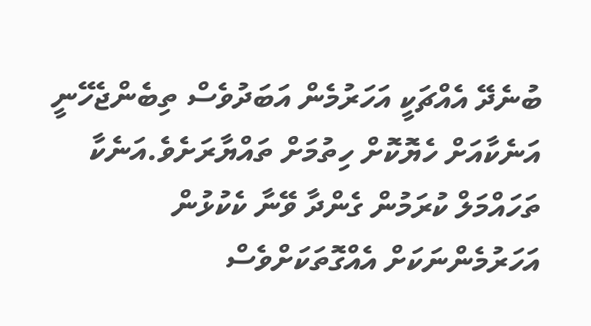ބުނެދޭ އެއްޗަކީ އަހަރުމެން އަބަދުވެސް ތިބެންޖެހޭނީ އަނެކާއަށް ހެޔޮކޮށް ހިތުމަށް ތައްޔާރަށެވެ.އަނެކާ ތަހައްމަލް ކުރަމުން ގެންދާ ވޭނާ ކެކުޅުން އަހަރުމެންނަކަށް އެއްގޮތަކަށްވެސް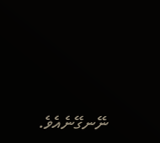ނޭނގޭނެއެވެ.